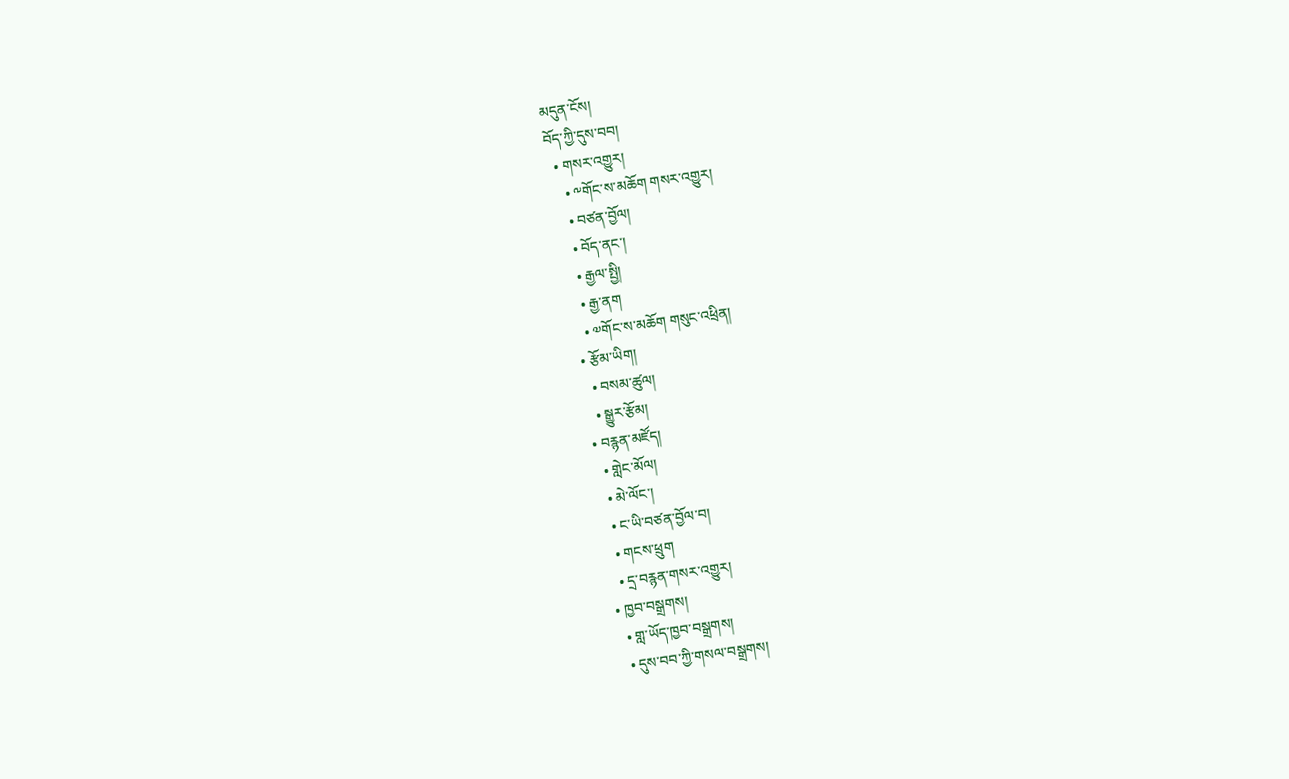མདུན་ངོས།
བོད་ཀྱི་དུས་བབ།
  • གསར་འགྱུར།
    • ༸གོང་ས་མཆོག གསར་འགྱུར།
    • བཙན་བྱོལ།
    • བོད་ནང་།
    • རྒྱལ་སྤྱི།
    • རྒྱ་ནག
    • ༧གོང་ས་མཆོག གསུང་འཕྲིན།
  • རྩོམ་ཡིག།
    • བསམ་ཚུལ།
    • སྒྱུར་རྩོམ།
  • བརྙན་མཛོད།
    • གླེང་མོལ།
    • མེ་ལོང་།
    • ང་ཡི་བཙན་བྱོལ་བ།
    • གངས་ཕྲུག
    • དྲ་བརྙན་གསར་འགྱུར།
  • ཁྱབ་བསྒྲགས།
    • གླ་ཡོད་ཁྱབ་བསྒྲགས།
    • དུས་བབ་ཀྱི་གསལ་བསྒྲགས།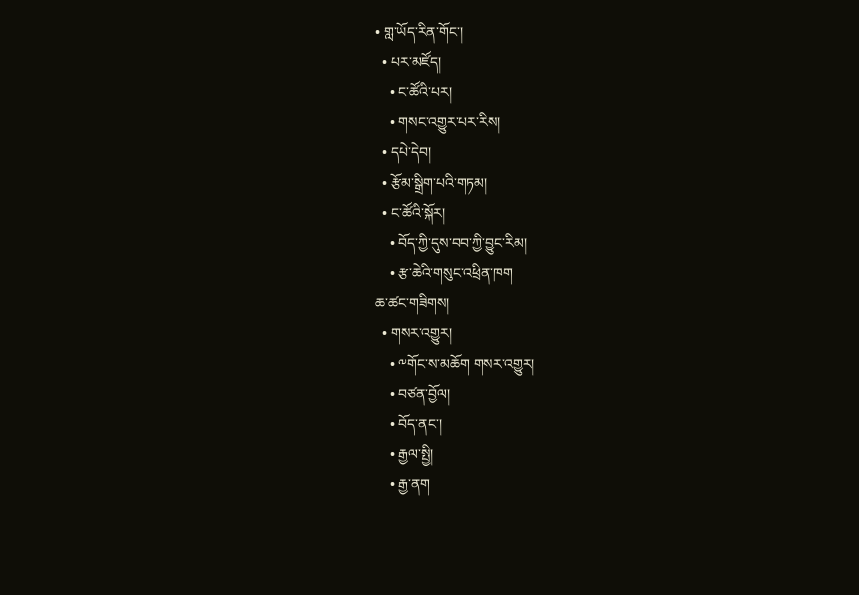• གླ་ཡོད་རིན་གོང་།
  • པར་མཛོད།
    • ང་ཚོའི་པར།
    • གསང་འགྱུར་པར་རིས།
  • དཔེ་དེབ།
  • རྩོམ་སྒྲིག་པའི་གཏམ།
  • ང་ཚོའི་སྐོར།
    • བོད་ཀྱི་དུས་བབ་ཀྱི་བྱུང་རིམ།
    • རྩ་ཆེའི་གསུང་འཕྲིན་ཁག
ཆ་ཚང་གཟིགས།
  • གསར་འགྱུར།
    • ༸གོང་ས་མཆོག གསར་འགྱུར།
    • བཙན་བྱོལ།
    • བོད་ནང་།
    • རྒྱལ་སྤྱི།
    • རྒྱ་ནག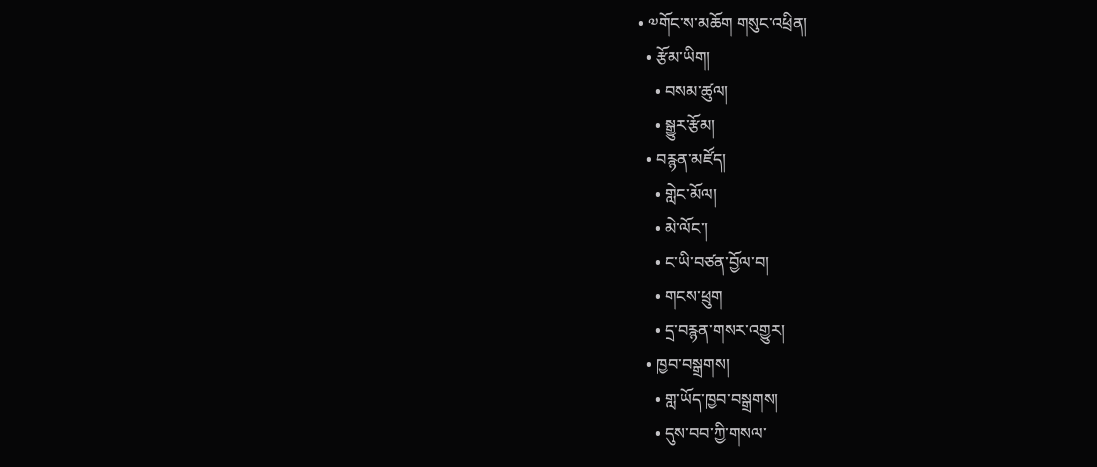• ༧གོང་ས་མཆོག གསུང་འཕྲིན།
  • རྩོམ་ཡིག།
    • བསམ་ཚུལ།
    • སྒྱུར་རྩོམ།
  • བརྙན་མཛོད།
    • གླེང་མོལ།
    • མེ་ལོང་།
    • ང་ཡི་བཙན་བྱོལ་བ།
    • གངས་ཕྲུག
    • དྲ་བརྙན་གསར་འགྱུར།
  • ཁྱབ་བསྒྲགས།
    • གླ་ཡོད་ཁྱབ་བསྒྲགས།
    • དུས་བབ་ཀྱི་གསལ་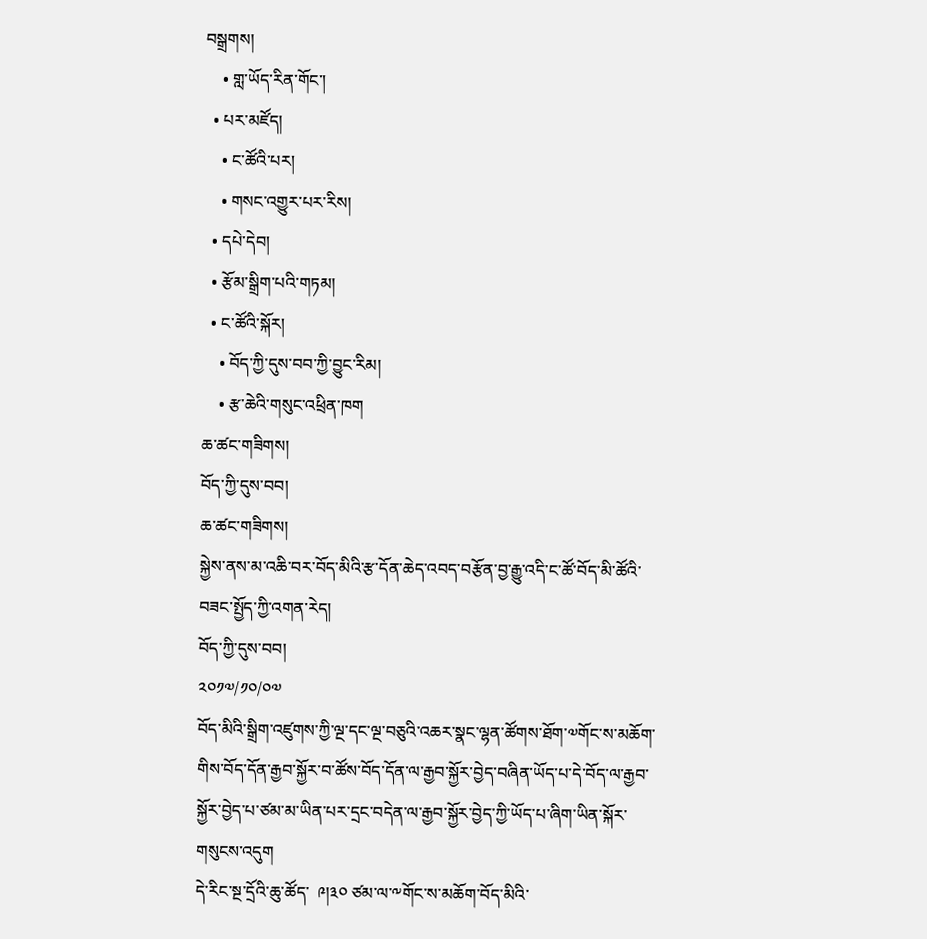བསྒྲགས།
    • གླ་ཡོད་རིན་གོང་།
  • པར་མཛོད།
    • ང་ཚོའི་པར།
    • གསང་འགྱུར་པར་རིས།
  • དཔེ་དེབ།
  • རྩོམ་སྒྲིག་པའི་གཏམ།
  • ང་ཚོའི་སྐོར།
    • བོད་ཀྱི་དུས་བབ་ཀྱི་བྱུང་རིམ།
    • རྩ་ཆེའི་གསུང་འཕྲིན་ཁག
ཆ་ཚང་གཟིགས།
བོད་ཀྱི་དུས་བབ།
ཆ་ཚང་གཟིགས།
སྐྱེས་ནས་མ་འཆི་བར་བོད་མིའི་རྩ་དོན་ཆེད་འབད་བརྩོན་བྱ་རྒྱུ་འདི་ང་ཚོ་བོད་མི་ཚོའི་བཟང་སྤྱོད་ཀྱི་འགན་རེད།
བོད་ཀྱི་དུས་བབ།
༢༠༡༧/༡༠/༠༧
བོད་མིའི་སྒྲིག་འཛུགས་ཀྱི་ལྔ་དང་ལྔ་བཅུའི་འཆར་སྣང་ལྷན་ཚོགས་ཐོག་༧གོང་ས་མཆོག་གིས་བོད་དོན་རྒྱབ་སྐྱོར་བ་ཚོས་བོད་དོན་ལ་རྒྱབ་སྐྱོར་བྱེད་བཞིན་ཡོད་པ་དེ་བོད་ལ་རྒྱབ་སྐྱོར་བྱེད་པ་ཙམ་མ་ཡིན་པར་དྲང་བདེན་ལ་རྒྱབ་སྐྱོར་བྱེད་ཀྱི་ཡོད་པ་ཞིག་ཡིན་སྐོར་གསུངས་འདུག
དེ་རིང་སྔ་དྲོའི་ཆུ་ཚོད་  ༩།༣༠ ཙམ་ལ་༸གོང་ས་མཆོག་བོད་མིའི་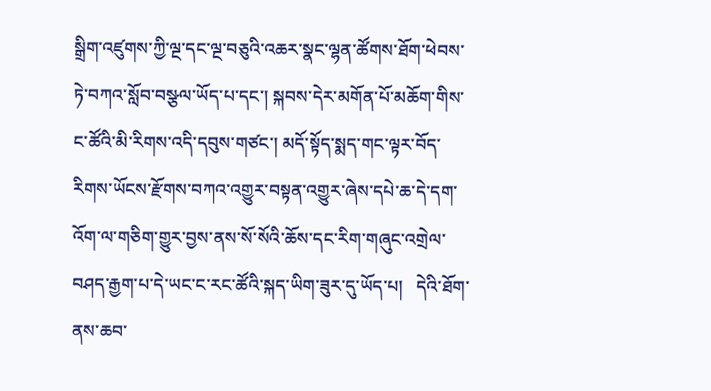སྒྲིག་འཛུགས་ཀྱི་ལྔ་དང་ལྔ་བཅུའི་འཆར་སྣང་ལྷན་ཚོགས་ཐོག་ཕེབས་ཏེ་བཀའ་སློབ་བསྩལ་ཡོད་པ་དང་། སྐབས་དེར་མགོན་པོ་མཆོག་གིས་ང་ཚོའི་མི་རིགས་འདི་དབུས་གཙང་། མདོ་སྟོད་སྨད་གང་ལྟར་བོད་རིགས་ཡོངས་རྫོགས་བཀའ་འགྱུར་བསྟན་འགྱུར་ཞེས་དཔེ་ཆ་དེ་དག་འོག་ལ་གཅིག་གྱུར་བྱས་ནས་སོ་སོའི་ཆོས་དང་རིག་གཞུང་འགྲེལ་བཤད་རྒྱག་པ་དེ་ཡང་ང་རང་ཚོའི་སྐད་ཡིག་ཟུར་དུ་ཡོད་པ།   དེའི་ཐོག་ནས་ཆབ་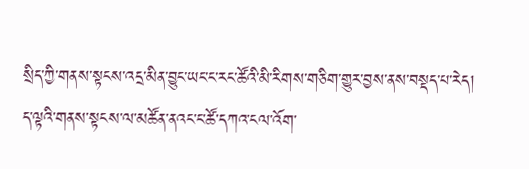སྲིད་ཀྱི་གནས་སྟངས་འདྲ་མིན་བྱུང་ཡང་ང་རང་ཚོའི་མི་རིགས་གཅིག་གྱུར་བྱས་ནས་བསྡད་པ་རེད། ད་ལྟའི་གནས་སྟངས་ལ་མཚོན་ནའང་ང་ཚོ་དཀའ་ངལ་འོག་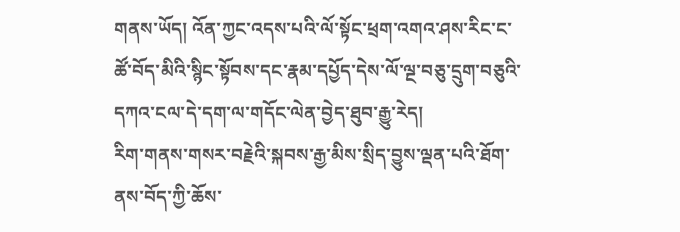གནས་ཡོད། འོན་ཀྱང་འདས་པའི་ལོ་སྟོང་ཕྲག་འགའ་ཤས་རིང་ང་ཚོ་བོད་མིའི་སྙིང་སྟོབས་དང་རྣམ་དཔྱོད་དེས་ལོ་ལྔ་བཅུ་དྲུག་བཅུའི་དཀའ་ངལ་དེ་དག་ལ་གདོང་ལེན་བྱེད་ཐུབ་རྒྱུ་རེད།
རིག་གནས་གསར་བརྗེའི་སྐབས་རྒྱ་མིས་སྲིད་བྱུས་ལྡན་པའི་ཐོག་ནས་བོད་ཀྱི་ཆོས་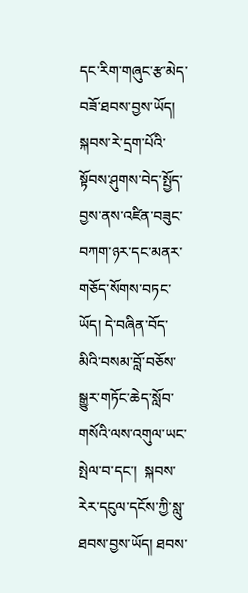དང་རིག་གཞུང་རྩ་མེད་བཟོ་ཐབས་བྱས་ཡོད།  སྐབས་རེ་དྲག་པོའི་སྟོབས་ཤུགས་བེད་སྤྱོད་བྱས་ནས་འཛིན་བཟུང་བཀག་ཉར་དང་མནར་གཅོད་སོགས་བཏང་ཡོད། དེ་བཞིན་བོད་མིའི་བསམ་བློ་བཅོས་སྒྱུར་གཏོང་ཆེད་སློབ་གསོའི་ལས་འགུལ་ཡང་སྤེལ་བ་དང་།  སྐབས་རེར་དངུལ་དངོས་ཀྱི་སླུ་ཐབས་བྱས་ཡོད། ཐབས་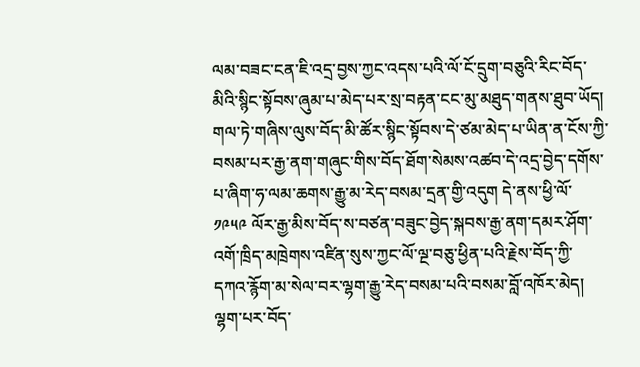ལམ་བཟང་ངན་ཇི་འདྲ་བྱས་ཀྱང་འདས་པའི་ལོ་ངོ་དྲུག་བཅུའི་རིང་བོད་མིའི་སྙིང་སྟོབས་ཞུམ་པ་མེད་པར་སྲ་བརྟན་ངང་མུ་མཐུད་གནས་ཐུབ་ཡོད། གལ་ཏེ་གཞིས་ལུས་བོད་མི་ཚོར་སྙིང་སྟོབས་དེ་ཙམ་མེད་པ་ཡིན་ན་ངོས་ཀྱི་བསམ་པར་རྒྱ་ནག་གཞུང་གིས་བོད་ཐོག་སེམས་འཚབ་དེ་འདྲ་བྱེད་དགོས་པ་ཞིག་ཧ་ལམ་ཆགས་རྒྱུ་མ་རེད་བསམ་དྲན་གྱི་འདུག དེ་ནས་ཕྱི་ལོ་ ༡༩༥༩ ལོར་རྒྱ་མིས་བོད་ས་བཙན་བཟུང་བྱེད་སྐབས་རྒྱ་ནག་དམར་ཤོག་འགོ་ཁྲིད་མཁྲེགས་འཛིན་སུས་ཀྱང་ལོ་ལྔ་བཅུ་ཕྱིན་པའི་རྗེས་བོད་ཀྱི་དཀའ་རྙོག་མ་སེལ་བར་ལྷག་རྒྱུ་རེད་བསམ་པའི་བསམ་བློ་འཁོར་མེད། ལྷག་པར་བོད་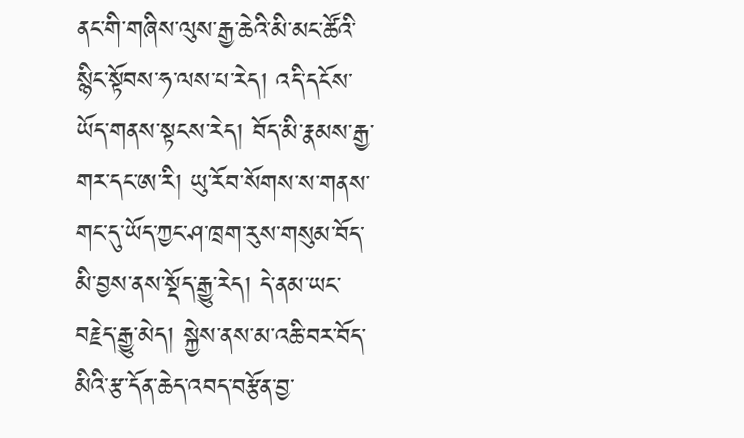ནང་གི་གཞིས་ལུས་རྒྱ་ཆེའི་མི་མང་ཚོའི་སྙིང་སྟོབས་ཧ་ལས་པ་རེད། འདི་དངོས་ཡོད་གནས་སྟངས་རེད། བོད་མི་རྣམས་རྒྱ་གར་དང་ཨ་རི། ཡུ་རོབ་སོགས་ས་གནས་གང་དུ་ཡོད་ཀྱང་ཤ་ཁྲག་རུས་གསུམ་བོད་མི་བྱས་ནས་སྡོད་རྒྱུ་རེད། དེ་ནམ་ཡང་བརྗེད་རྒྱུ་མེད། སྐྱེས་ནས་མ་འཆི་བར་བོད་མིའི་རྩ་དོན་ཆེད་འབད་བརྩོན་བྱ་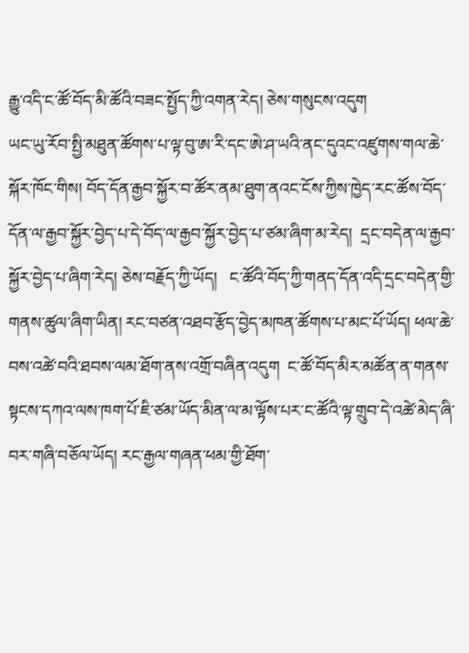རྒྱུ་འདི་ང་ཚོ་བོད་མི་ཚོའི་བཟང་སྤྱོད་ཀྱི་འགན་རེད། ཅེས་གསུངས་འདུག
ཡང་ཡུ་རོབ་སྤྱི་མཐུན་ཚོགས་པ་ལྟ་བུ་ཨ་རི་དང་ཨེ་ཤ་ཡའི་ནང་དུའང་འཛུགས་གལ་ཆེ་སྐོར་ཁོང་གིས། བོད་དོན་རྒྱབ་སྐྱོར་བ་ཚོར་ནམ་ཐུག་ནའང་ངོས་ཀྱིས་ཁྱེད་རང་ཚོས་བོད་དོན་ལ་རྒྱབ་སྐྱོར་བྱེད་པ་དེ་བོད་ལ་རྒྱབ་སྐྱོར་བྱེད་པ་ཙམ་ཞིག་མ་རེད།  དྲང་བདེན་ལ་རྒྱབ་སྐྱོར་བྱེད་པ་ཞིག་རེད། ཅེས་བརྗོད་ཀྱི་ཡོད།   ང་ཚོའི་བོད་ཀྱི་གནད་དོན་འདི་དྲང་བདེན་གྱི་གནས་ཚུལ་ཞིག་ཡིན། རང་བཙན་འཐབ་རྩོད་བྱེད་མཁན་ཚོགས་པ་མང་པོ་ཡོད། ཕལ་ཆེ་བས་འཚེ་བའི་ཐབས་ལམ་ཐོག་ནས་འགྲོ་བཞིན་འདུག  ང་ཚོ་བོད་མིར་མཚོན་ན་གནས་སྟངས་དཀའ་ལས་ཁག་པོ་ཇི་ཙམ་ཡོད་མིན་ལ་མ་ལྟོས་པར་ང་ཚོའི་ལྟ་གྲུབ་དེ་འཚེ་མེད་ཞི་བར་གཞི་བཅོལ་ཡོད། རང་རྒྱལ་གཞན་ཕམ་གྱི་ཐོག་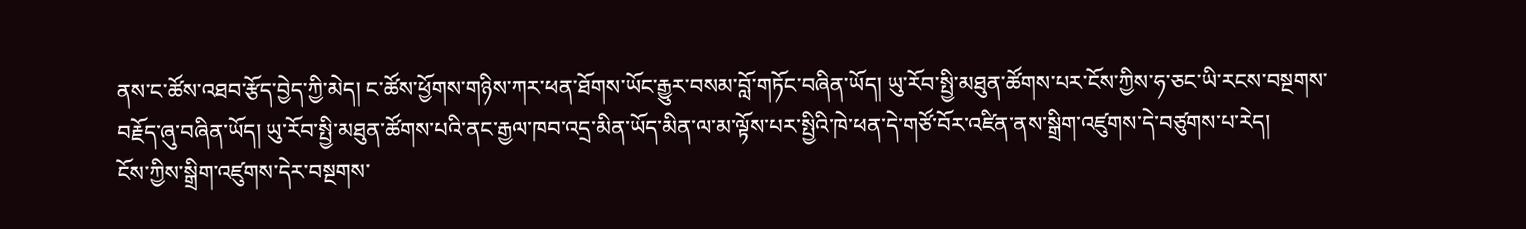ནས་ང་ཚོས་འཐབ་རྩོད་བྱེད་ཀྱི་མེད། ང་ཚོས་ཕྱོགས་གཉིས་ཀར་ཕན་ཐོགས་ཡོང་རྒྱུར་བསམ་བློ་གཏོང་བཞིན་ཡོད། ཡུ་རོབ་སྤྱི་མཐུན་ཚོགས་པར་ངོས་ཀྱིས་ཧ་ཅང་ཡི་རངས་བསྔགས་བརྗོད་ཞུ་བཞིན་ཡོད། ཡུ་རོབ་སྤྱི་མཐུན་ཚོགས་པའི་ནང་རྒྱལ་ཁབ་འདྲ་མིན་ཡོད་མིན་ལ་མ་ལྟོས་པར་སྤྱིའི་ཁེ་ཕན་དེ་གཙོ་བོར་འཛིན་ནས་སྒྲིག་འཛུགས་དེ་བཙུགས་པ་རེད།
ངོས་ཀྱིས་སྒྲིག་འཛུགས་དེར་བསྔགས་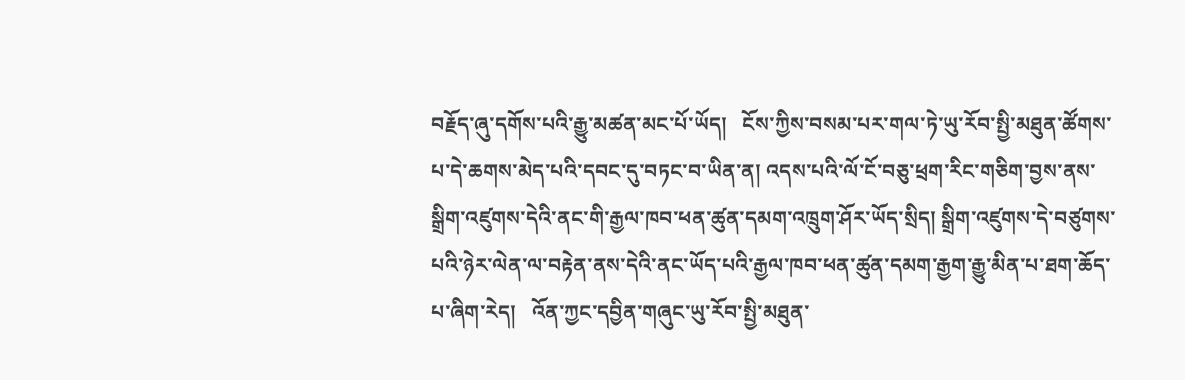བརྗོད་ཞུ་དགོས་པའི་རྒྱུ་མཚན་མང་པོ་ཡོད།   ངོས་ཀྱིས་བསམ་པར་གལ་ཏེ་ཡུ་རོབ་སྤྱི་མཐུན་ཚོགས་པ་དེ་ཆགས་མེད་པའི་དབང་དུ་བཏང་བ་ཡིན་ན། འདས་པའི་ལོ་ངོ་བཅུ་ཕྲག་རིང་གཅིག་བྱས་ནས་སྒྲིག་འཛུགས་དེའི་ནང་གི་རྒྱལ་ཁབ་ཕན་ཚུན་དམག་འཁྲུག་ཤོར་ཡོད་སྲིད། སྒྲིག་འཛུགས་དེ་བཙུགས་པའི་ཉེར་ལེན་ལ་བརྟེན་ནས་དེའི་ནང་ཡོད་པའི་རྒྱལ་ཁབ་ཕན་ཚུན་དམག་རྒྱག་རྒྱུ་མིན་པ་ཐག་ཆོད་པ་ཞིག་རེད།   འོན་ཀྱང་དབྱིན་གཞུང་ཡུ་རོབ་སྤྱི་མཐུན་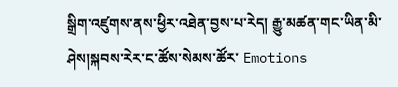སྒྲིག་འཛུགས་ནས་ཕྱིར་འཐེན་བྱས་པ་རེད། རྒྱུ་མཚན་གང་ཡིན་མི་ཤེས།སྐབས་རེར་ང་ཚོས་སེམས་ཚོར་ Emotions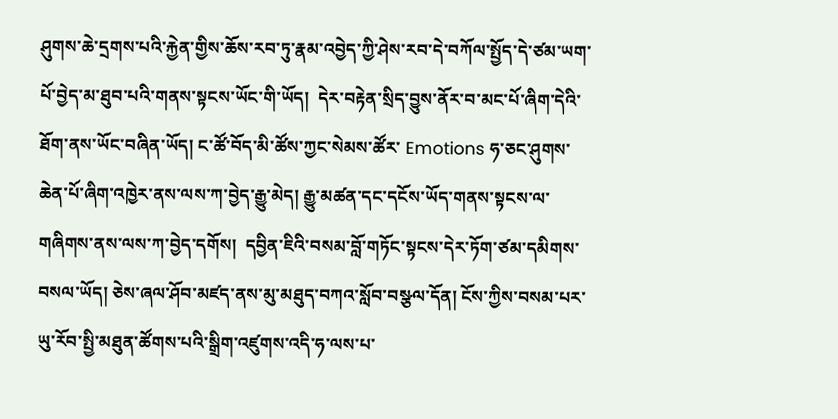ཤུགས་ཆེ་དྲགས་པའི་རྐྱེན་གྱིས་ཆོས་རབ་ཏུ་རྣམ་འབྱེད་ཀྱི་ཤེས་རབ་དེ་བཀོལ་སྤྱོད་དེ་ཙམ་ཡག་པོ་བྱེད་མ་ཐུབ་པའི་གནས་སྟངས་ཡོང་གི་ཡོད།  དེར་བརྟེན་སྲིད་བྱུས་ནོར་བ་མང་པོ་ཞིག་དེའི་ཐོག་ནས་ཡོང་བཞིན་ཡོད། ང་ཚོ་བོད་མི་ཚོས་ཀྱང་སེམས་ཚོར་ Emotions ཧ་ཅང་ཤུགས་ཆེན་པོ་ཞིག་འཁྱེར་ནས་ལས་ཀ་བྱེད་རྒྱུ་མེད། རྒྱུ་མཚན་དང་དངོས་ཡོད་གནས་སྟངས་ལ་གཞིགས་ནས་ལས་ཀ་བྱེད་དགོས།  དབྱིན་ཇིའི་བསམ་བློ་གཏོང་སྟངས་དེར་ཏོག་ཙམ་དམིགས་བསལ་ཡོད། ཅེས་ཞལ་ཤོབ་མཛད་ནས་མུ་མཐུད་བཀའ་སློབ་བསྩལ་དོན། ངོས་ཀྱིས་བསམ་པར་ཡུ་རོབ་སྤྱི་མཐུན་ཚོགས་པའི་སྒྲིག་འཛུགས་འདི་ཧ་ལས་པ་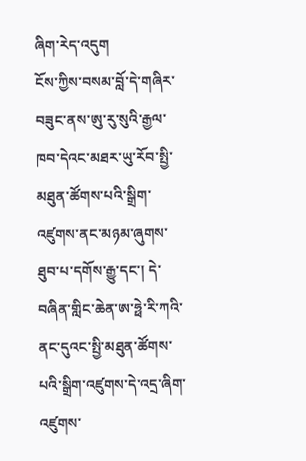ཞིག་རེད་འདུག
ངོས་ཀྱིས་བསམ་བློ་དེ་གཞིར་བཟུང་ནས་ཨུ་རུ་སུའི་རྒྱལ་ཁབ་དེའང་མཐར་ཡུ་རོབ་སྤྱི་མཐུན་ཚོགས་པའི་སྒྲིག་འཛུགས་ནང་མཉམ་ཞུགས་ཐུབ་པ་དགོས་རྒྱུ་དང་། དེ་བཞིན་གླིང་ཆེན་ཨ་ཧྥེ་རི་ཀའི་ནང་དུའང་སྤྱི་མཐུན་ཚོགས་པའི་སྒྲིག་འཛུགས་དེ་འདྲ་ཞིག་འཛུགས་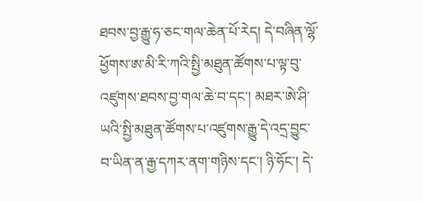ཐབས་བྱ་རྒྱུ་ཧ་ཅང་གལ་ཆེན་པོ་རེད། དེ་བཞིན་ལྷོ་ཕྱོགས་ཨ་མི་རི་ཀའི་སྤྱི་མཐུན་ཚོགས་པ་ལྟ་བུ་འཛུགས་ཐབས་བྱ་གལ་ཆེ་བ་དང་། མཐར་ཨེ་ཤི་ཡའི་སྤྱི་མཐུན་ཚོགས་པ་འཛུགས་རྒྱུ་དེ་འདྲ་བྱུང་བ་ཡིན་ན་རྒྱ་དཀར་ནག་གཉིས་དང་། ཉི་ཧོང་། དེ་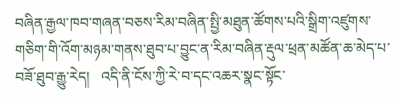བཞིན་རྒྱལ་ཁབ་གཞན་བཅས་རིམ་བཞིན་སྤྱི་མཐུན་ཚོགས་པའི་སྒྲིག་འཛུགས་གཅིག་གི་འོག་མཉམ་གནས་ཐུབ་པ་བྱུང་ན་རིམ་བཞིན་རྡུལ་ཕྲན་མཚོན་ཆ་མེད་པ་བཟོ་ཐུབ་རྒྱུ་རེད།   འདི་ནི་ངོས་ཀྱི་རེ་བ་དང་འཆར་སྣང་སྟོང་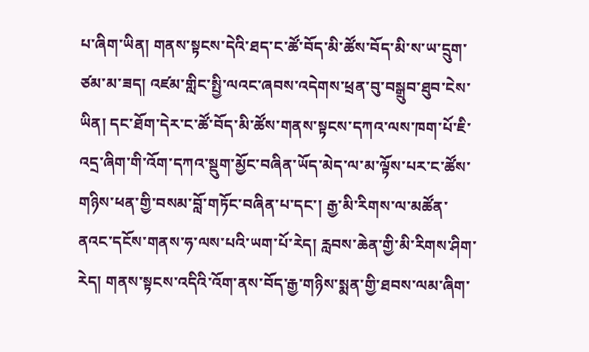པ་ཞིག་ཡིན། གནས་སྟངས་དེའི་ཐད་ང་ཚོ་བོད་མི་ཚོས་བོད་མི་ས་ཡ་དྲུག་ཙམ་མ་ཟད། འཛམ་གླིང་སྤྱི་ལའང་ཞབས་འདེགས་ཕྲན་བུ་བསྒྲུབ་ཐུབ་ངེས་ཡིན། དང་ཐོག་དེར་ང་ཚོ་བོད་མི་ཚོས་གནས་སྟངས་དཀའ་ལས་ཁག་པོ་ཇི་འདྲ་ཞིག་གི་འོག་དཀའ་སྡུག་མྱོང་བཞིན་ཡོད་མེད་ལ་མ་ལྟོས་པར་ང་ཚོས་གཉིས་ཕན་གྱི་བསམ་བློ་གཏོང་བཞིན་པ་དང་། རྒྱ་མི་རིགས་ལ་མཚོན་ནའང་དངོས་གནས་ཧ་ལས་པའི་ཡག་པོ་རེད། རླབས་ཆེན་གྱི་མི་རིགས་ཤིག་རེད། གནས་སྟངས་འདིའི་འོག་ནས་བོད་རྒྱ་གཉིས་སྨན་གྱི་ཐབས་ལམ་ཞིག་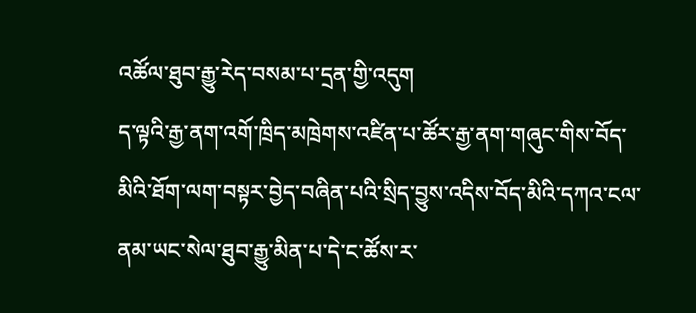འཚོལ་ཐུབ་རྒྱུ་རེད་བསམ་པ་དྲན་གྱི་འདུག
ད་ལྟའི་རྒྱ་ནག་འགོ་ཁྲིད་མཁྲེགས་འཛིན་པ་ཚོར་རྒྱ་ནག་གཞུང་གིས་བོད་མིའི་ཐོག་ལག་བསྟར་བྱེད་བཞིན་པའི་སྲིད་བྱུས་འདིས་བོད་མིའི་དཀའ་ངལ་ནམ་ཡང་སེལ་ཐུབ་རྒྱུ་མིན་པ་དེ་ང་ཚོས་ར་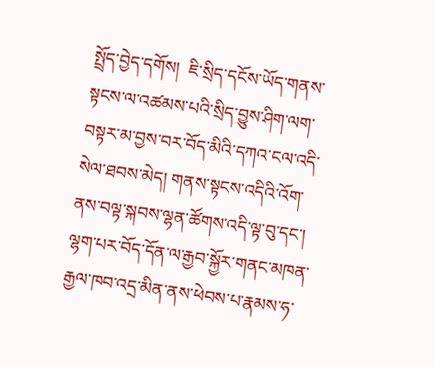སྤྲོད་བྱེད་དགོས།  ཇི་སྲིད་དངོས་ཡོད་གནས་སྟངས་ལ་འཚམས་པའི་སྲིད་བྱུས་ཤིག་ལག་བསྟར་མ་བྱས་བར་བོད་མིའི་དཀའ་ངལ་འདི་སེལ་ཐབས་མེད། གནས་སྟངས་འདིའི་འོག་ནས་བལྟ་སྐབས་ལྷན་ཚོགས་འདི་ལྟ་བུ་དང་། ལྷག་པར་བོད་དོན་ལ་རྒྱབ་སྐྱོར་གནང་མཁན་རྒྱལ་ཁབ་འདྲ་མིན་ནས་ཕེབས་པ་རྣམས་ཧ་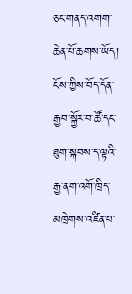ཅང་གནད་འགག་ཆེན་པོ་ཆགས་ཡོད།
ངོས་ཀྱིས་བོད་དོན་རྒྱབ་སྐྱོར་བ་ཚོ་དང་ཐུག་སྐབས་ད་ལྟའི་རྒྱ་ནག་འགོ་ཁྲིད་མཁྲེགས་འཛིན་པ་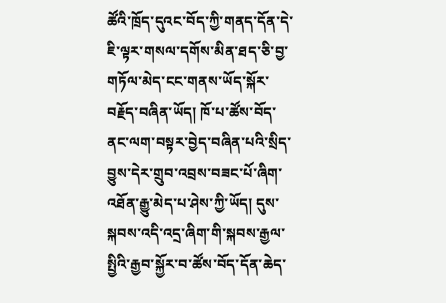ཚོའི་ཁྲོད་དུའང་བོད་ཀྱི་གནད་དོན་དེ་ཇི་ལྟར་གསལ་དགོས་མིན་ཐད་ཅི་བྱ་གཏོལ་མེད་ངང་གནས་ཡོད་སྐོར་བརྗོད་བཞིན་ཡོད། ཁོ་པ་ཚོས་བོད་ནང་ལག་བསྟར་བྱེད་བཞིན་པའི་སྲིད་བྱུས་དེར་གྲུབ་འབྲས་བཟང་པོ་ཞིག་འཐོན་རྒྱུ་མེད་པ་ཤེས་ཀྱི་ཡོད། དུས་སྐབས་འདི་འདྲ་ཞིག་གི་སྐབས་རྒྱལ་སྤྱིའི་རྒྱབ་སྐྱོར་བ་ཚོས་བོད་དོན་ཆེད་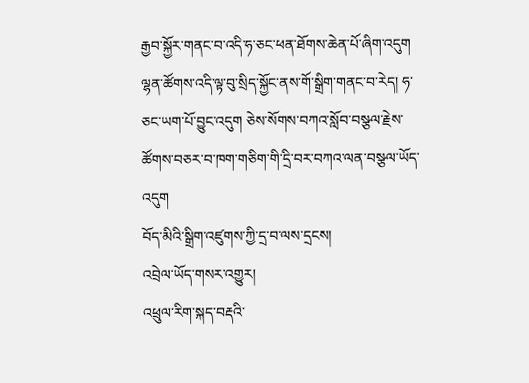རྒྱབ་སྐྱོར་གནང་བ་འདི་ཧ་ཅང་ཕན་ཐོགས་ཆེན་པོ་ཞིག་འདུག ལྷན་ཚོགས་འདི་ལྟ་བུ་སྲིད་སྐྱོང་ནས་གོ་སྒྲིག་གནང་བ་རེད། ཧ་ཅང་ཡག་པོ་བྱུང་འདུག ཅེས་སོགས་བཀའ་སློབ་བསྩལ་རྗེས་ཚོགས་བཅར་བ་ཁག་གཅིག་གི་དྲི་བར་བཀའ་ལན་བསྩལ་ཡོད་འདུག
བོད་མིའི་སྒྲིག་འཛུགས་ཀྱི་དྲ་བ་ལས་དྲངས།
འབྲེལ་ཡོད་གསར་འགྱུར།
འཕྲུལ་རིག་སྐད་བརྡའི་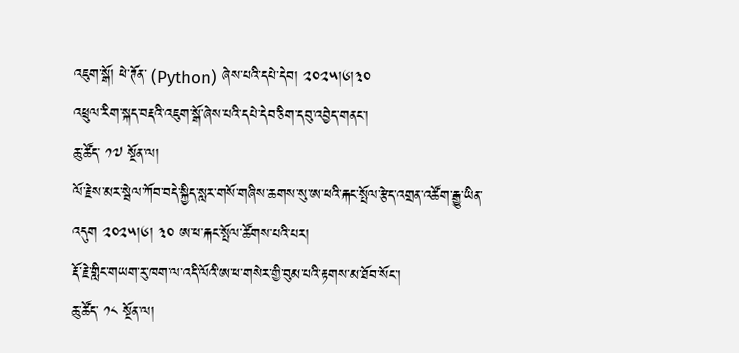འཇུག་སྒོ། ཕེ་ཊོན་ (Python) ཞེས་པའི་དཔེ་དེབ། ༢༠༢༥།༦།༣༠
འཕྲུལ་རིག་སྐད་བརྡའི་འཇུག་སྒོ་ཞེས་པའི་དཔེ་དེབ་ཅིག་དབུ་འབྱེད་གནང་།
ཆུ་ཚོད་ ༡༧ སྔོན་ལ།
ལོ་རྗེས་མར་སྦེལ་ཀོབ་བདེ་སྐྱིད་སླར་གསོ་གཞིས་ཆགས་སུ་ཨ་ཕའི་རྐང་སྤོལ་རྩེད་འགྲན་འཚོག་རྒྱུ་ཡིན་འདུག ༢༠༢༥།༦། ༣༠ ཨ་ཕ་རྐང་སྤོལ་ཚོགས་པའི་པར།
རྡོ་རྗེ་གླིང་གཡག་རུ་ཁག་ལ་འདི་ལོའི་ཨ་ཕ་གསེར་གྱི་བུམ་པའི་རྟགས་མ་ཐོབ་སོང་།
ཆུ་ཚོད་ ༡༨ སྔོན་ལ།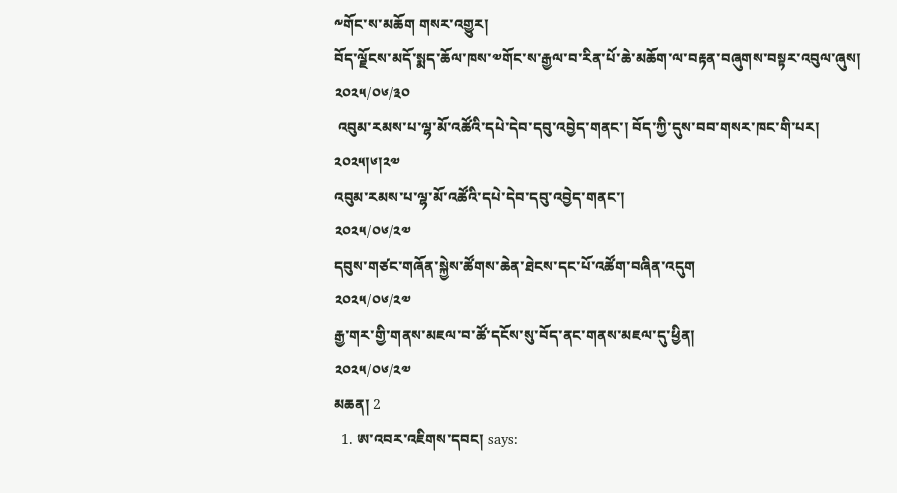༸གོང་ས་མཆོག གསར་འགྱུར།
བོད་ལྗོངས་མདོ་སྨད་ཆོལ་ཁས་༧གོང་ས་རྒྱལ་བ་རིན་པོ་ཆེ་མཆོག་ལ་བརྟན་བཞུགས་བསྟར་འབུལ་ཞུས།
༢༠༢༥/༠༦/༣༠
 འབུམ་རམས་པ་ལྷ་མོ་འཚོའི་དཔེ་དེབ་དབུ་འབྱེད་གནང་། བོད་ཀྱི་དུས་བབ་གསར་ཁང་གི་པར། ༢༠༢༥།༦།༢༧
འབུམ་རམས་པ་ལྷ་མོ་འཚོའི་དཔེ་དེབ་དབུ་འབྱེད་གནང་།
༢༠༢༥/༠༦/༢༧
དབུས་གཙང་གཞོན་སྐྱེས་ཚོགས་ཆེན་ཐེངས་དང་པོ་འཚོག་བཞིན་འདུག
༢༠༢༥/༠༦/༢༧
རྒྱ་གར་གྱི་གནས་མཇལ་བ་ཚོ་དངོས་སུ་བོད་ནང་གནས་མཇལ་དུ་ཕྱིན།
༢༠༢༥/༠༦/༢༧
མཆན། 2
  1. ཨ་འབར་འཇིགས་དབང། says: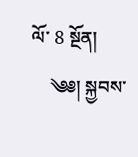ལོ་ 8 སྔོན།
    ༄༅། སྐྱབས་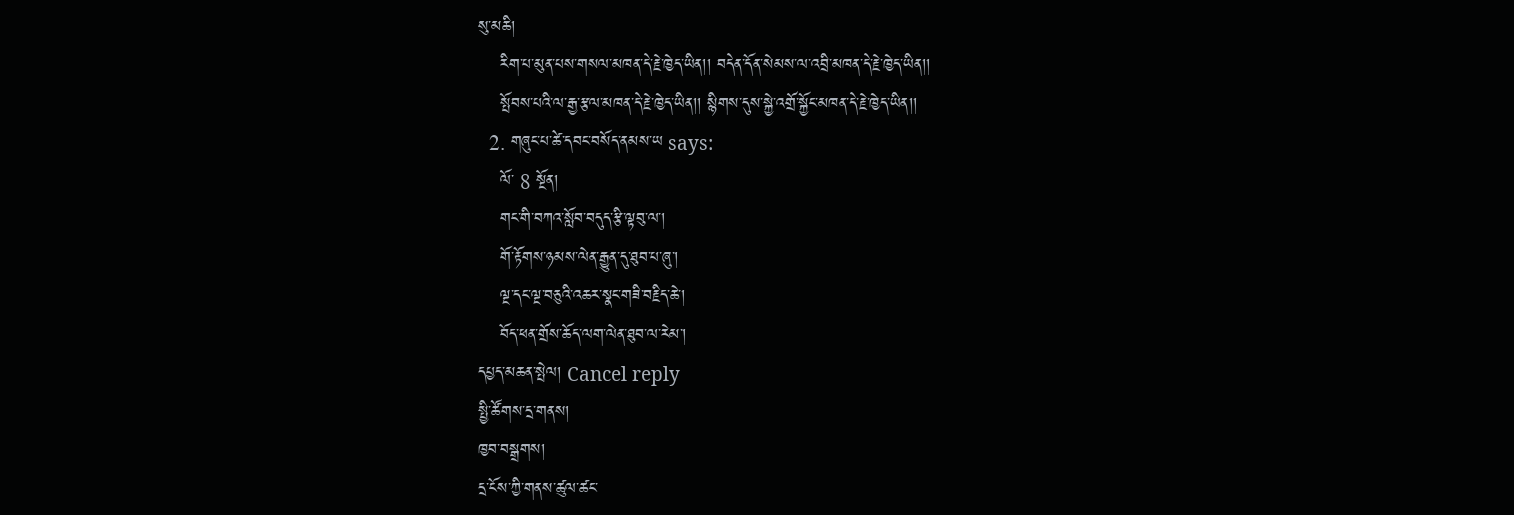སུ་མཆི།
    རིག་པ་མུན་པས་གསལ་མཁན་དེ་རྗེ་ཁྱེད་ཡིན།། བདེན་དོན་སེམས་ལ་འབྲི་མཁན་དེ་རྗེ་ཁྱེད་ཡིན།།
    སྤོབས་པའི་ལ་རྒྱ་རྩལ་མཁན་དེ་རྗེ་ཁྱེད་ཡིན།། སྙིགས་དུས་སྐྱེ་འགྲོ་སྐྱོང་མཁན་དེ་རྗེ་ཁྱེད་ཡིན།།
  2. གཞུང་པ་ཚེ་དབང་བསོད་ནམས་ཡ says:
    ལོ་ 8 སྔོན།
    གང་གི་བཀའ་སློབ་བདུད་རྩི་ལྟབུ་ལ་།
    གོ་རྟོགས་ཉམས་ལེན་རྒྱུན་དུ་ཐུབ་པ་ཞུ་།
    ལྔ་དང་ལྔ་བཅུའི་འཆར་སྣང་གཟི་བརྗིད་ཆེ་།
    བོད་ཕན་གྲོས་ཆོད་ལག་ལེན་ཐུབ་ལ་རེམ་།
དཔྱད་མཆན་སྤེལ། Cancel reply
སྤྱི་ཚོགས་དྲ་གནས།
ཁྱབ་བསྒྲགས།
དྲ་ངོས་ཀྱི་གནས་ཚུལ་ཚང་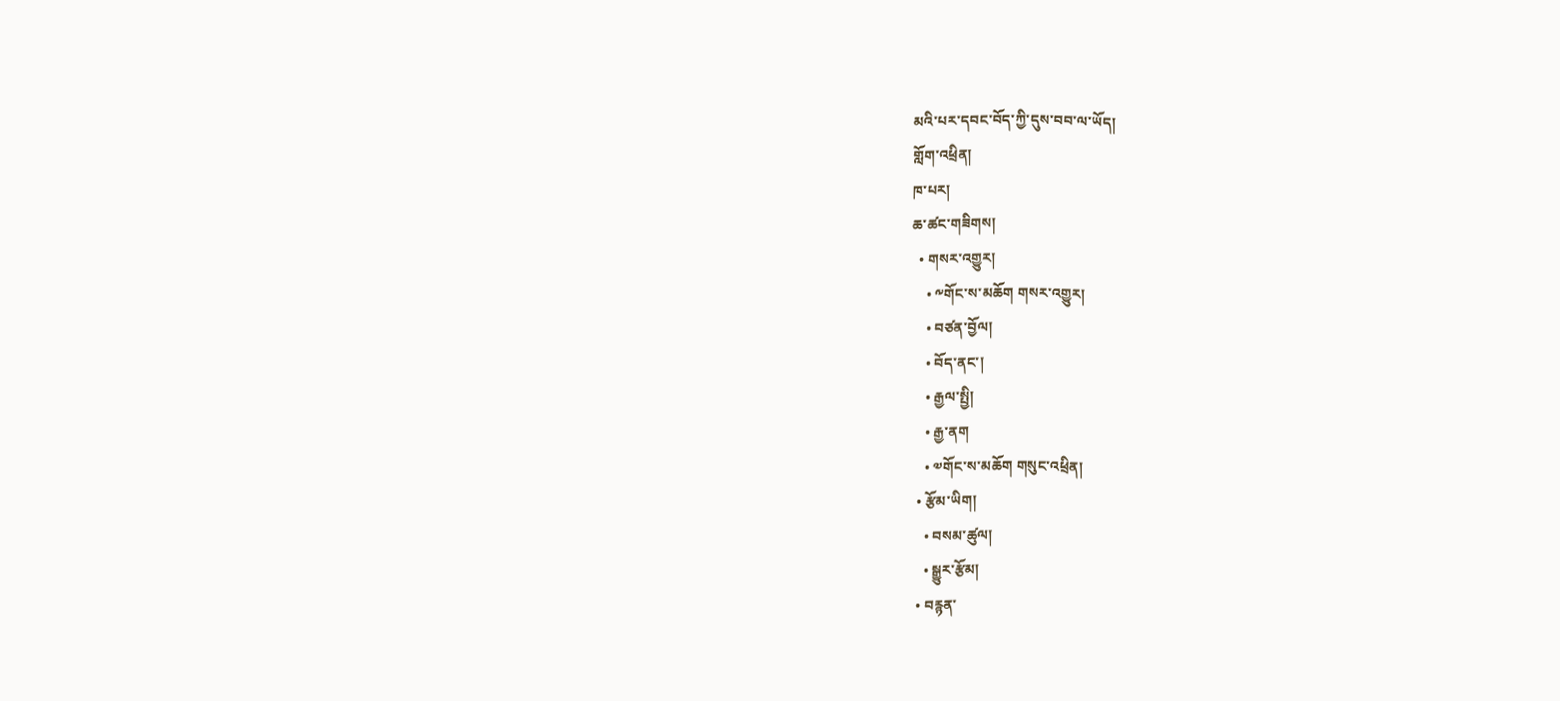མའི་པར་དབང་བོད་ཀྱི་དུས་བབ་ལ་ཡོད།
གློག་འཕྲིན།
ཁ་པར།
ཆ་ཚང་གཟིགས།
  • གསར་འགྱུར།
    • ༸གོང་ས་མཆོག གསར་འགྱུར།
    • བཙན་བྱོལ།
    • བོད་ནང་།
    • རྒྱལ་སྤྱི།
    • རྒྱ་ནག
    • ༧གོང་ས་མཆོག གསུང་འཕྲིན།
  • རྩོམ་ཡིག།
    • བསམ་ཚུལ།
    • སྒྱུར་རྩོམ།
  • བརྙན་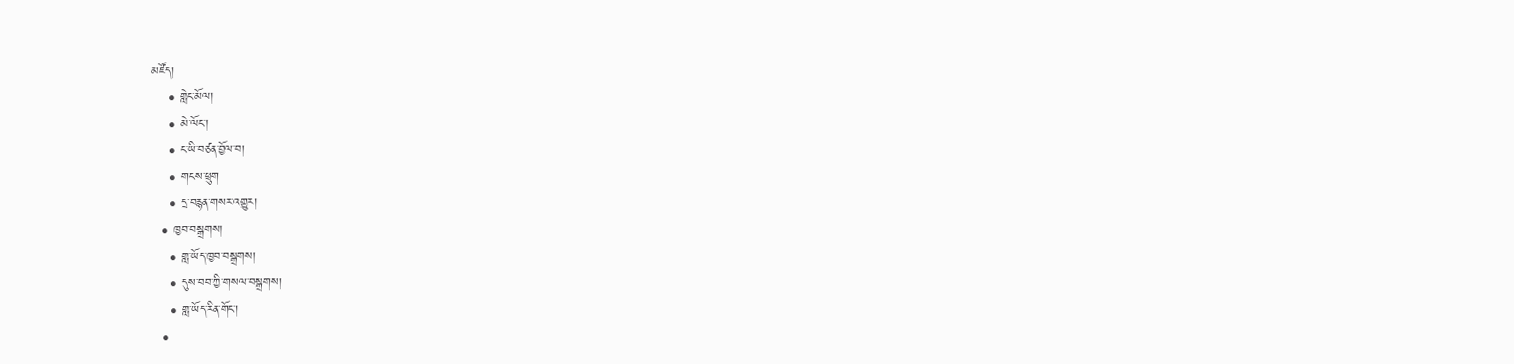མཛོད།
    • གླེང་མོལ།
    • མེ་ལོང་།
    • ང་ཡི་བཙན་བྱོལ་བ།
    • གངས་ཕྲུག
    • དྲ་བརྙན་གསར་འགྱུར།
  • ཁྱབ་བསྒྲགས།
    • གླ་ཡོད་ཁྱབ་བསྒྲགས།
    • དུས་བབ་ཀྱི་གསལ་བསྒྲགས།
    • གླ་ཡོད་རིན་གོང་།
  •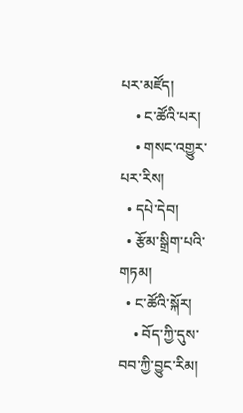པར་མཛོད།
    • ང་ཚོའི་པར།
    • གསང་འགྱུར་པར་རིས།
  • དཔེ་དེབ།
  • རྩོམ་སྒྲིག་པའི་གཏམ།
  • ང་ཚོའི་སྐོར།
    • བོད་ཀྱི་དུས་བབ་ཀྱི་བྱུང་རིམ།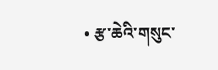• རྩ་ཆེའི་གསུང་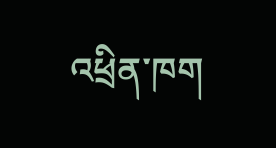འཕྲིན་ཁག